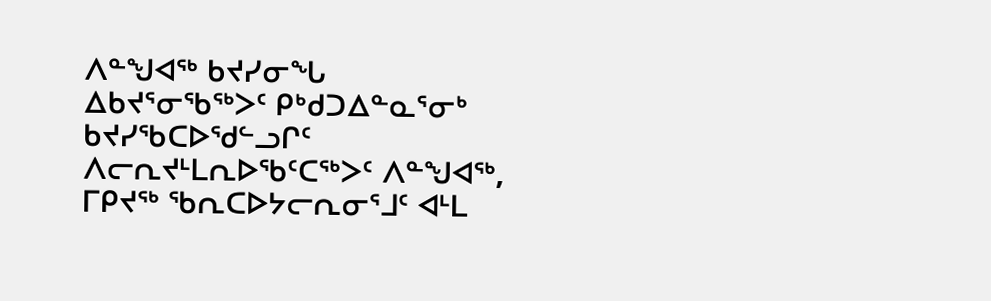ᐱᓐᖑᐊᖅ ᑲᔪᓯᓂᖓ ᐃᑲᔪᕐᓂᖃᖅᐳᑦ ᑭᒃᑯᑐᐃᓐᓇᕐᓂᒃ ᑲᔪᓯᖃᑕᐅᖁᓪᓗᒋᑦ
ᐱᓕᕆᔪᒻᒪᕆᐅᖃᑦᑕᖅᐳᑦ ᐱᓐᖑᐊᖅ, ᒥᑭᔪᖅ ᖃᕆᑕᐅᔭᓕᕆᓂᕐᒧᑦ ᐊᒻᒪ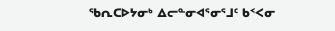ᖃᕆᑕᐅᔭᓂᒃ ᐃᓕᓐᓂᐊᕐᓂᕐᒧᑦ ᑲᑉᐸᓂ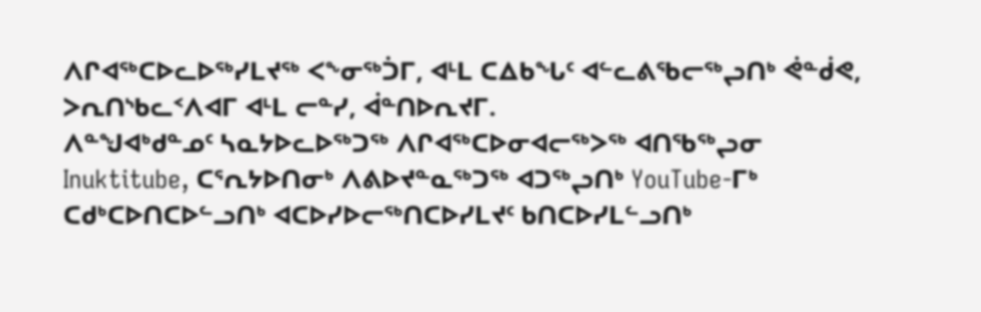ᐱᒋᐊᖅᑕᐅᓚᐅᖅᓯᒪᔪᖅ ᐸᖕᓂᖅᑑᒥ, ᐊᒻᒪ ᑕᐃᑲᖓᑦ ᐊᓪᓚᕕᖃᓕᖅᖢᑎᒃ ᕚᓐᑰᕙ, ᐳᕆᑎᔅᑲᓚᑉᐱᐊᒥ ᐊᒻᒪ ᓕᓐᓯ, ᐋᓐᑎᐅᕆᔪᒥ.
ᐱᓐᖑᐊᒃᑯᓐᓄᑦ ᓴᓇᔭᐅᓚᐅᖅᑐᖅ ᐱᒋᐊᖅᑕᐅᓂᐊᓕᖅᐳᖅ ᐊᑎᖃᖅᖢᓂ Inuktitube, ᑕᕐᕆᔭᐅᑎᓂᒃ ᐱᕕᐅᔪᓐᓇᖅᑐᖅ ᐊᑐᖅᖢᑎᒃ YouTube-ᒥᒃ ᑕᑯᒃᑕᐅᑎᑕᐅᓪᓗᑎᒃ ᐊᑕᐅᓯᐅᓕᖅᑎᑕᐅᓯᒪᔪᑦ ᑲᑎᑕᐅᓯᒪᓪᓗᑎᒃ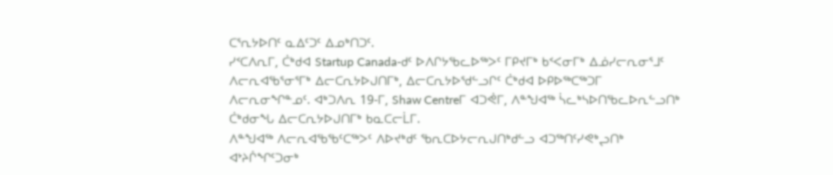ᑕᕐᕆᔭᐅᑎᑦ ᓇᐃᑦᑐᑦ ᐃᓄᒃᑎᑐᑦ.
ᓯᑉᑕᐱᕆᒥ, ᑖᒃᑯᐊ Startup Canada-ᑯᑦ ᐅᐱᒋᔭᖃᓚᐅᖅᐳᑦ ᒥᑭᔪᒥᒃ ᑲᑉᐸᓂᒥᒃ ᐃᓅᓯᓕᕆᓂᕐᒧᑦ ᐱᓕᕆᐊᖃᕐᓂᕐᒥᒃ ᐃᓕᑕᕆᔭᐅᒍᑎᒥᒃ, ᐃᓕᑕᕆᔭᐅᖁᓪᓗᒋᑦ ᑖᒃᑯᐊ ᐅᑭᐅᖅᑕᖅᑐᒥ ᐱᓕᕆᓂᖏᓐᓄᑦ. ᐊᒃᑐᐱᕆ 19-ᒥ, Shaw Centreᒥ ᐊᑐᕚᒥ, ᐱᓐᖑᐊᖅ ᓵᓚᒃᓴᐅᑎᖃᓚᐅᕆᓪᓗᑎᒃ ᑖᒃᑯᓂᖓ ᐃᓕᑕᕆᔭᐅᒍᑎᒥᒃ ᑲᓇᑕᓕᒫᒥ.
ᐱᓐᖑᐊᖅ ᐱᓕᕆᐊᖃᖃᑦᑕᖅᐳᑦ ᐱᐅᔪᒃᑯᑦ ᖃᕆᑕᐅᔭᓕᕆᒍᑎᒃᑯᓪᓗ ᐊᑐᖅᑎᑦᓯᕙᒃᖢᑎᒃ ᐊᔾᔨᒌᖏᑦᑐᓂᒃ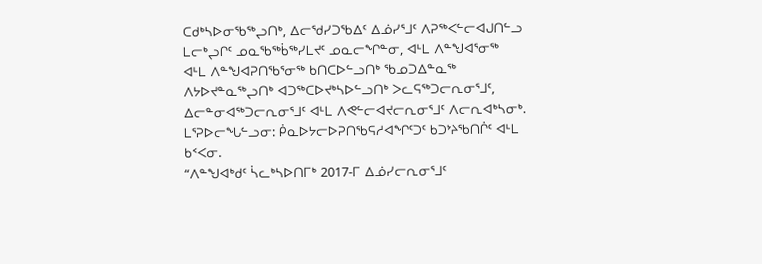ᑕᑯᒃᓴᐅᓂᖃᖅᖢᑎᒃ, ᐃᓕᖁᓯᑐᖃᐃᑦ ᐃᓅᓯᕐᒧᑦ ᐱᕈᖅᐸᓪᓕᐊᒍᑎᓪᓗ ᒪᓕᒃᖢᒋᑦ ᓄᓇᖃᖅᑳᖅᓯᒪᔪᑦ ᓄᓇᓕᖏᓐᓂ, ᐊᒻᒪ ᐱᓐᖑᐊᕐᓂᖅ ᐊᒻᒪ ᐱᓐᖑᐊᕈᑎᖃᕐᓂᖅ ᑲᑎᑕᐅᓪᓗᑎᒃ ᖃᓄᑐᐃᓐᓇᖅ ᐱᔭᐅᔪᓐᓇᖅᖢᑎᒃ ᐊᑐᖅᑕᐅᔪᒃᓴᐅᓪᓗᑎᒃ ᐳᓚᕋᖅᑐᓕᕆᓂᕐᒧᑦ, ᐃᓕᓐᓂᐊᖅᑐᓕᕆᓂᕐᒧᑦ ᐊᒻᒪ ᐱᕙᓪᓕᐊᔪᓕᕆᓂᕐᒧᑦ ᐱᓕᕆᐊᒃᓴᓂᒃ. ᒪᕐᕈᐅᓕᖓᓪᓗᓂ: ᑮᓇᐅᔭᓕᐅᕈᑎᖃᕋᓱᐊᖏᑦᑐᑦ ᑲᑐᔾᔨᖃᑎᒌᑦ ᐊᒻᒪ ᑲᑉᐸᓂ.
“ᐱᓐᖑᐊᒃᑯᑦ ᓵᓚᒃᓴᐅᑎᒥᒃ 2017-ᒥ ᐃᓅᓯᓕᕆᓂᕐᒧᑦ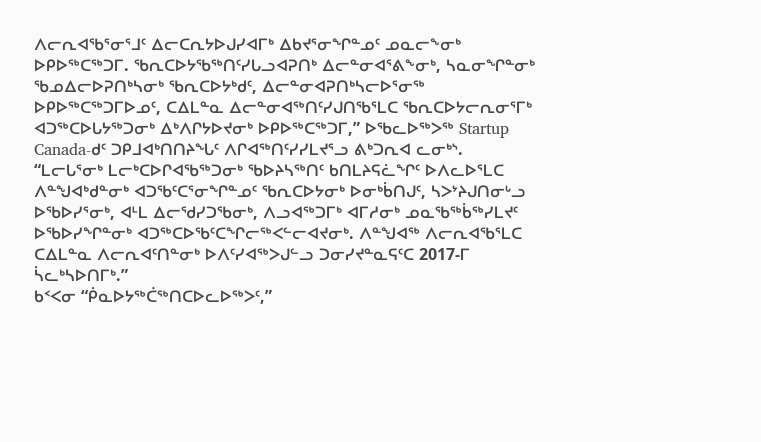ᐱᓕᕆᐊᖃᕐᓂᕐᒧᑦ ᐃᓕᑕᕆᔭᐅᒍᓯᐊᒥᒃ ᐃᑲᔪᕐᓂᖏᓐᓄᑦ ᓄᓇᓕᖕᓂᒃ ᐅᑭᐅᖅᑕᖅᑐᒥ. ᖃᕆᑕᐅᔭᖃᖅᑎᑦᓯᒐᓗᐊᕈᑎᒃ ᐃᓕᓐᓂᐊᕐᕕᖕᓂᒃ, ᓴᓇᓂᖏᓐᓂᒃ ᖃᓄᐃᓕᐅᕈᑎᒃᓴᓂᒃ ᖃᕆᑕᐅᔭᒃᑯᑦ, ᐃᓕᓐᓂᐊᕈᑎᒃᓴᓕᐅᕐᓂᖅ ᐅᑭᐅᖅᑕᖅᑐᒥᐅᓄᑦ, ᑕᐃᒪᓐᓇ ᐃᓕᓐᓂᐊᖅᑎᑦᓯᒍᑎᖃᕐᒪᑕ ᖃᕆᑕᐅᔭᓕᕆᓂᕐᒥᒃ ᐊᑐᖅᑕᐅᒐᔭᖅᑐᓂᒃ ᐃᒃᐱᒋᔭᐅᔪᓂᒃ ᐅᑭᐅᖅᑕᖅᑐᒥ,” ᐅᖃᓚᐅᖅᐳᖅ Startup Canada-ᑯᑦ ᑐᑭᒧᐊᒃᑎᑎᔨᖓᑦ ᐱᒋᐊᖅᑎᑦᓯᓯᒪᔪᕐᓗ ᕕᒃᑐᕆᐊ ᓚᓂᒃᔅ.
“ᒪᓕᒐᕐᓂᒃ ᒪᓕᒃᑕᐅᒋᐊᖃᖅᑐᓂᒃ ᖃᐅᔨᓴᖅᑎᑦ ᑲᑎᒪᔨᕋᓛᖏᑦ ᐅᐱᓚᐅᕐᒪᑕ ᐱᓐᖑᐊᒃᑯᓐᓂᒃ ᐊᑐᖃᑦᑕᕐᓂᖏᓐᓄᑦ ᖃᕆᑕᐅᔭᓂᒃ ᐅᓂᒃᑳᑎᒍᑦ, ᓴᐳᔾᔨᒍᑎᓂᒡᓗ ᐅᖃᐅᓯᕐᓂᒃ, ᐊᒻᒪ ᐃᓕᖁᓯᑐᖃᓂᒃ, ᐱᓗᐊᖅᑐᒥᒃ ᐊᒥᓱᓂᒃ ᓄᓇᖃᖅᑳᖅᓯᒪᔪᑦ ᐅᖃᐅᓯᖏᓐᓂᒃ ᐊᑐᖅᑕᐅᖃᑦᑕᖏᓕᖅᐸᓪᓕᐊᔪᓂᒃ. ᐱᓐᖑᐊᖅ ᐱᓕᕆᐊᖃᕐᒪᑕ ᑕᐃᒪᓐᓇ ᐱᓕᕆᐊᑦᑎᓐᓂᒃ ᐅᐱᑦᓯᐊᖅᐳᒍᓪᓗ ᑐᓂᓯᔪᓐᓇᕋᑦᑕ 2017-ᒥ ᓵᓚᒃᓴᐅᑎᒥᒃ.”
ᑲᑉᐸᓂ “ᑮᓇᐅᔭᖅᑖᖅᑎᑕᐅᓚᐅᖅᐳᑦ,”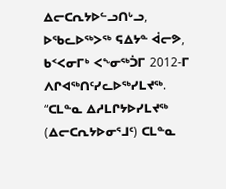ᐃᓕᑕᕆᔭᐅᓪᓗᑎᒡᓗ, ᐅᖃᓚᐅᖅᐳᖅ ᕋᐃᔭᓐ ᐋᓕᕗ, ᑲᑉᐸᓂᒥᒃ ᐸᖕᓂᖅᑑᒥ 2012-ᒥ ᐱᒋᐊᖅᑎᑦᓯᓚᐅᖅᓯᒪᔪᖅ.
“ᑕᒪᓐᓇ ᐃᓱᒪᒋᔭᐅᓯᒪᔪᖅ (ᐃᓕᑕᕆᔭᐅᓂᕐᒧᑦ) ᑕᒪᓐᓇ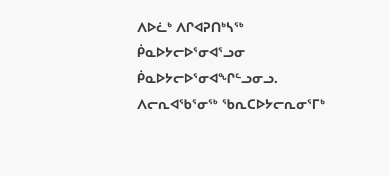ᐱᐅᓛᒃ ᐱᒋᐊᕈᑎᒃᓴᖅ ᑮᓇᐅᔭᓕᐅᕐᓂᐊᕐᓗᓂ ᑮᓇᐅᔭᓕᐅᕐᓂᐊᖏᓪᓗᓂᓗ. ᐱᓕᕆᐊᖃᕐᓂᖅ ᖃᕆᑕᐅᔭᓕᕆᓂᕐᒥᒃ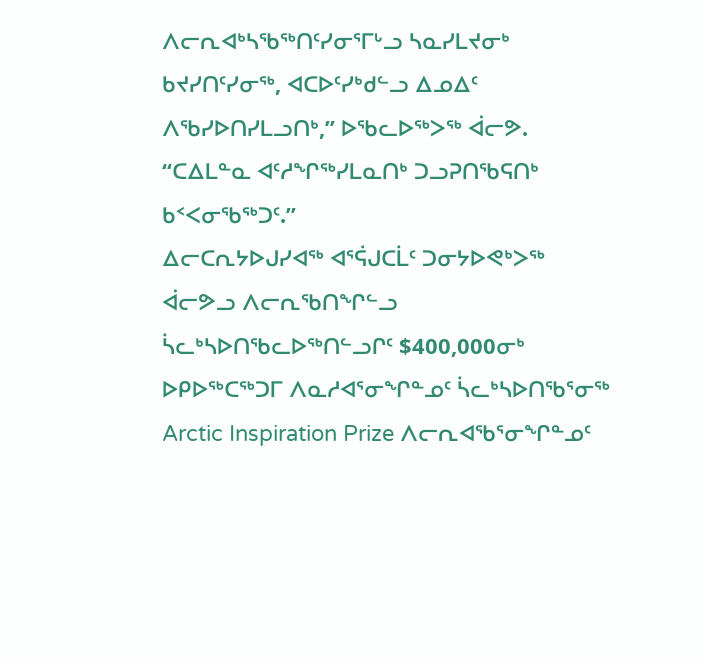ᐱᓕᕆᐊᒃᓴᖃᖅᑎᑦᓯᓂᕐᒥᒡᓗ ᓴᓇᓯᒪᔪᓂᒃ ᑲᔪᓯᑎᑦᓯᓂᖅ, ᐊᑕᐅᑦᓯᒃᑯᓪᓗ ᐃᓄᐃᑦ ᐱᖃᓯᐅᑎᓯᒪᓗᑎᒃ,” ᐅᖃᓚᐅᖅᐳᖅ ᐋᓕᕗ.
“ᑕᐃᒪᓐᓇ ᐊᑦᓱᖏᖅᓯᒪᓇᑎᒃ ᑐᓗᕈᑎᖃᕋᑎᒃ ᑲᑉᐸᓂᖃᖅᑐᑦ.”
ᐃᓕᑕᕆᔭᐅᒍᓯᐊᖅ ᐊᕐᕌᒍᑕᒫᑦ ᑐᓂᔭᐅᕙᒃᐳᖅ ᐋᓕᕗᓗ ᐱᓕᕆᖃᑎᖏᓪᓗ ᓵᓚᒃᓴᐅᑎᖃᓚᐅᖅᑎᓪᓗᒋᑦ $400,000ᓂᒃ ᐅᑭᐅᖅᑕᖅᑐᒥ ᐱᓇᓱᐊᕐᓂᖏᓐᓄᑦ ᓵᓚᒃᓴᐅᑎᖃᕐᓂᖅ Arctic Inspiration Prize ᐱᓕᕆᐊᖃᕐᓂᖏᓐᓄᑦ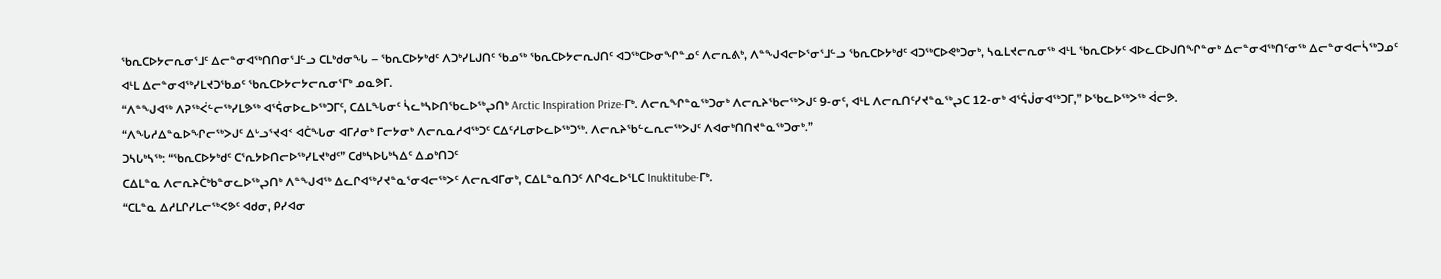ᖃᕆᑕᐅᔭᓕᕆᓂᕐᒧᑦ ᐃᓕᓐᓂᐊᖅᑎᑎᓂᕐᒧᓪᓗ ᑕᒪᒃᑯᓂᖓ – ᖃᕆᑕᐅᔭᒃᑯᑦ ᐱᑐᒃᓯᒪᒍᑎᑦ ᖃᓄᖅ ᖃᕆᑕᐅᔭᓕᕆᒍᑎᑦ ᐊᑐᖅᑕᐅᓂᖏᓐᓄᑦ ᐱᓕᕆᕕᒃ, ᐱᓐᖑᐊᓕᐅᕐᓂᕐᒧᓪᓗ ᖃᕆᑕᐅᔭᒃᑯᑦ ᐊᑐᖅᑕᐅᕙᒃᑐᓂᒃ, ᓴᓇᒪᔪᓕᕆᓂᖅ ᐊᒻᒪ ᖃᕆᑕᐅᔭᑦ ᐊᐅᓚᑕᐅᒍᑎᖏᓐᓂᒃ ᐃᓕᓐᓂᐊᖅᑎᑦᓂᖅ ᐃᓕᓐᓂᐊᓕᓵᖅᑐᓄᑦ ᐊᒻᒪ ᐃᓕᓐᓂᐊᖅᓯᒪᔪᑐᖃᓄᑦ ᖃᕆᑕᐅᔭᓕᔭᓕᕆᓂᕐᒥᒃ ᓄᓇᕗᒥ.
“ᐱᓐᖑᐊᖅ ᐱᕈᖅᐹᓪᓕᖅᓯᒪᕗᖅ ᐊᕐᕌᓂᐅᓚᐅᖅᑐᒥᑦ, ᑕᐃᒪᖓᓂᑦ ᓵᓚᒃᓴᐅᑎᖃᓚᐅᖅᖢᑎᒃ Arctic Inspiration Prize-ᒥᒃ. ᐱᓕᕆᖏᓐᓇᖅᑐᓂᒃ ᐱᓕᕆᔨᖃᓕᖅᐳᒍᑦ 9-ᓂᑦ, ᐊᒻᒪ ᐱᓕᕆᑎᑦᓯᔪᓐᓇᖅᖢᑕ 12-ᓂᒃ ᐊᕐᕌᒎᓂᐊᖅᑐᒥ,” ᐅᖃᓚᐅᖅᐳᖅ ᐋᓕᕗ.
“ᐱᖓᓱᐃᓐᓇᐅᖏᓕᖅᐳᒍᑦ ᐃᒡᓗᕐᔪᐊᑉ ᐊᑖᖓᓂ ᐊᒥᓱᓂᒃ ᒥᓕᔭᓂᒃ ᐱᓕᕆᓇᓱᐊᖅᑐᑦ ᑕᐃᑦᓱᒪᓂᐅᓚᐅᖅᑐᖅ. ᐱᓕᕆᔨᖃᓪᓚᕆᓕᖅᐳᒍᑦ ᐱᐊᓂᒃᑎᑎᔪᓐᓇᖅᑐᓂᒃ.”
ᑐᓴᒐᒃᓴᖅ: “ᖃᕆᑕᐅᔭᒃᑯᑦ ᑕᕐᕆᔭᐅᑎᓕᐅᖅᓯᒪᔪᒃᑯᑦ” ᑕᑯᒃᓴᐅᒐᒃᓴᐃᑦ ᐃᓄᒃᑎᑐᑦ
ᑕᐃᒪᓐᓇ ᐱᓕᕆᔨᑖᒃᑲᓐᓂᓚᐅᖅᖢᑎᒃ ᐱᓐᖑᐊᖅ ᐃᓚᒋᐊᖅᓯᔪᓐᓇᕐᓂᐊᓕᖅᐳᑦ ᐱᓕᕆᐊᒥᓂᒃ, ᑕᐃᒪᓐᓇᑎᑐᑦ ᐱᒋᐊᓚᐅᕐᒪᑕ Inuktitube-ᒥᒃ.
“ᑕᒪᓐᓇ ᐃᓱᒪᒋᓯᒪᓕᖅᐸᕗᑦ ᐊᑯᓂ, ᑭᓯᐊᓂ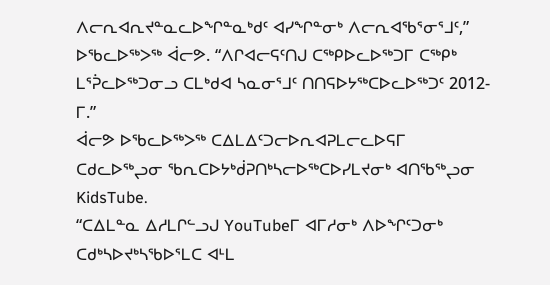ᐱᓕᕆᐊᕆᔪᓐᓇᓚᐅᖏᓐᓇᒃᑯᑦ ᐊᓯᖏᓐᓂᒃ ᐱᓕᕆᐊᖃᕐᓂᕐᒧᑦ,” ᐅᖃᓚᐅᖅᐳᖅ ᐋᓕᕗ. “ᐱᒋᐊᓕᕋᑦᑎᒍ ᑕᖅᑭᐅᓚᐅᖅᑐᒥ ᑕᖅᑭᒃ ᒪᕐᕉᓚᐅᖅᑐᓂᓗ ᑕᒪᒃᑯᐊ ᓴᓇᓂᕐᒧᑦ ᑎᑎᕋᐅᔭᖅᑕᐅᓚᐅᖅᑐᑦ 2012-ᒥ.”
ᐋᓕᕗ ᐅᖃᓚᐅᖅᐳᖅ ᑕᐃᒪᐃᑦᑐᓕᐅᕆᐊᕈᒪᓕᓚᐅᕋᒥ ᑕᑯᓚᐅᖅᖢᓂ ᖃᕆᑕᐅᔭᒃᑰᕈᑎᒃᓴᓕᐅᖅᑕᐅᓯᒪᔪᓂᒃ ᐊᑎᖃᖅᖢᓂ KidsTube.
“ᑕᐃᒪᓐᓇ ᐃᓱᒪᒋᓪᓗᒍ YouTubeᒥ ᐊᒥᓱᓂᒃ ᐱᐅᖏᑦᑐᓂᒃ ᑕᑯᒃᓴᐅᔪᒃᓴᖃᐅᕐᒪᑕ ᐊᒻᒪ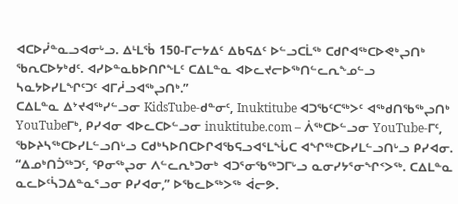ᐊᑕᐅᓰᓐᓇᓗᐊᓂᒡᓗ. ᐃᒻᒪᖄ 150-ᒥᓕᔭᐃᑦ ᐃᑲᕋᐃᑦ ᐅᓪᓗᑕᒫᖅ ᑕᑯᒋᐊᖅᑕᐅᕙᒃᖢᑎᒃ ᖃᕆᑕᐅᔭᒃᑯᑦ. ᐊᓯᐅᓐᓇᑲᐅᑎᒋᖕᒪᑦ ᑕᐃᒪᓐᓇ ᐊᐅᓚᔪᓕᐅᖅᑎᓪᓚᕆᖕᓄᓪᓗ ᓴᓇᔭᐅᓯᒪᖏᑦᑐᑦ ᐊᒥᓲᓗᐊᖅᖢᑎᒃ.”
ᑕᐃᒪᓐᓇ ᐃᔾᔪᐊᖅᓯᓪᓗᓂ KidsTube-ᑯᓐᓂᑦ, Inuktitube ᐊᑐᖃᑦᑕᖅᐳᑦ ᐊᖅᑯᑎᖃᖅᖢᑎᒃ YouTubeᒥᒃ, ᑭᓯᐊᓂ ᐊᐅᓚᑕᐅᓪᓗᓂ inuktitube.com – ᐲᖅᑕᐅᓪᓗᓂ YouTube-ᒥᑦ, ᖃᐅᔨᓴᖅᑕᐅᓯᒪᓪᓗᑎᒡᓗ ᑕᑯᒃᓴᐅᑎᑕᐅᒋᐊᖃᕋᓗᐊᕐᒪᖔᑕ ᐊᖏᖅᑕᐅᓯᒪᓪᓗᑎᒡᓗ ᑭᓯᐊᓂ.
“ᐃᓄᒃᑎᑑᖅᑐᑦ, ᕿᓂᖅᖢᓂ ᐱᓪᓚᕆᒃᑐᓂᒃ ᐊᑐᕐᓂᖃᖅᑐᒥᒡᓗ ᓇᓂᓯᔭᕐᓂᖏᑉᐳᖅ. ᑕᐃᒪᓐᓇ ᓇᓚᐅᑦᓵᑐᐃᓐᓇᕐᓗᓂ ᑭᓯᐊᓂ,” ᐅᖃᓚᐅᖅᐳᖅ ᐋᓕᕗ.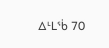ᐃᒻᒪᖄ 70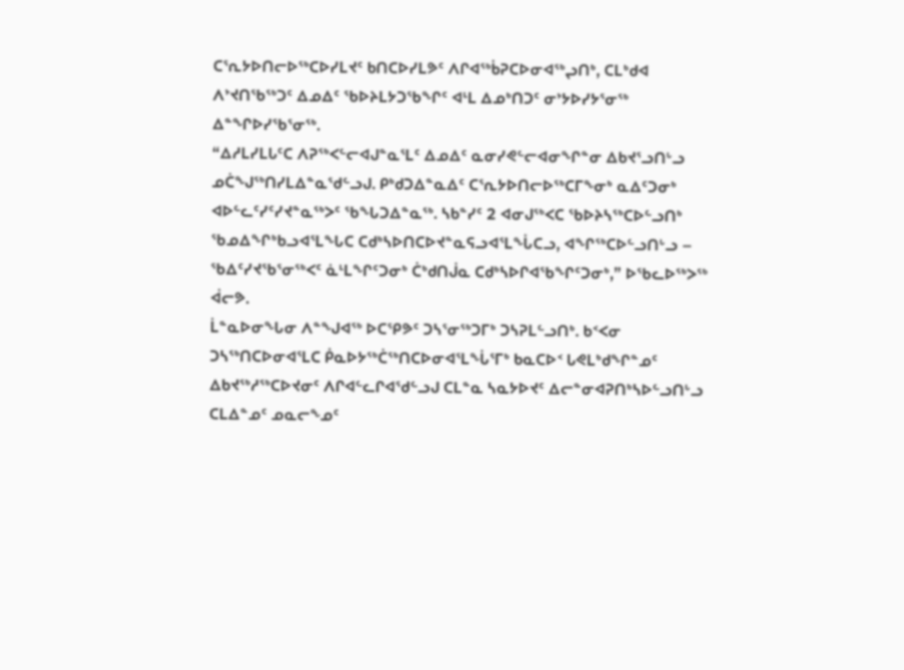ᑕᕐᕆᔭᐅᑎᓕᐅᖅᑕᐅᓯᒪᔪᑦ ᑲᑎᑕᐅᓯᒪᕗᑦ ᐱᒋᐊᖅᑳᕈᑕᐅᓂᐊᖅᖢᑎᒃ, ᑕᒪᒃᑯᐊ ᐱᔾᔪᑎᖃᖅᑐᑦ ᐃᓄᐃᑦ ᖃᐅᔨᒪᔭᑐᖃᖏᑦ ᐊᒻᒪ ᐃᓄᒃᑎᑐᑦ ᓂᔾᔭᐅᓯᔭᕐᓂᖅ ᐃᓐᖏᐅᓯᖃᕐᓂᖅ.
“ᐃᓱᒪᓯᒪᒐᑦᑕ ᐱᕈᖅᐸᓪᓕᐊᒍᓐᓇᕐᒪᑦ ᐃᓄᐃᑦ ᓇᓂᓯᕙᓪᓕᐊᓂᖏᓐᓂ ᐃᑲᔪᕐᓗᑎᒡᓗ ᓄᑖᖑᖅᑎᓯᒪᐃᓐᓇᖁᓪᓗᒍ. ᑭᒃᑯᑐᐃᓐᓇᐃᑦ ᑕᕐᕆᔭᐅᑎᓕᐅᖅᑕᒥᖕᓂᒃ ᓇᐃᑦᑐᓂᒃ ᐊᐅᓪᓚᑦᓯᑦᓯᔪᓐᓇᖅᐳᑦ ᖃᖓᑐᐃᓐᓇᖅ. ᓴᑲᓐᓯᑦ 2 ᐊᓂᒍᖅᐸᑕ ᖃᐅᔨᓴᖅᑕᐅᓪᓗᑎᒃ ᖃᓄᐃᖏᒃᑲᓗᐊᕐᒪᖓᑕ ᑕᑯᒃᓴᐅᑎᑕᐅᔪᓐᓇᕋᓗᐊᕐᒪᖔᑕᓗ, ᐊᖏᖅᑕᐅᓪᓗᑎᒡᓗ – ᖃᐃᑦᓯᔪᖃᕐᓂᖅᐸᑦ ᓈᒻᒪᖏᑦᑐᓂᒃ ᑖᒃᑯᑎᒎᓇ ᑕᑯᒃᓴᐅᒋᐊᖃᖏᑦᑐᓂᒃ,” ᐅᖃᓚᐅᖅᐳᖅ ᐋᓕᕗ.
ᒫᓐᓇᐅᓂᖓᓂ ᐱᓐᖑᐊᖅ ᐅᑕᕿᕗᑦ ᑐᓴᕐᓂᖅᑐᒥᒃ ᑐᓴᕈᒪᓪᓗᑎᒃ. ᑲᑉᐸᓂ ᑐᓴᖅᑎᑕᐅᓂᐊᕐᒪᑕ ᑮᓇᐅᔭᖅᑖᖅᑎᑕᐅᓂᐊᕐᒪᖔᕐᒥᒃ ᑲᓇᑕᐅᑉ ᒐᕙᒪᒃᑯᖏᓐᓄᑦ ᐃᑲᔪᖅᓱᖅᑕᐅᔪᓂᑦ ᐱᒋᐊᓪᓚᒋᐊᖁᓪᓗᒍ ᑕᒪᓐᓇ ᓴᓇᔭᐅᔪᑦ ᐃᓕᓐᓂᐊᕈᑎᒃᓴᐅᓪᓗᑎᒡᓗ ᑕᒪᐃᓐᓄᑦ ᓄᓇᓕᖕᓄᑦ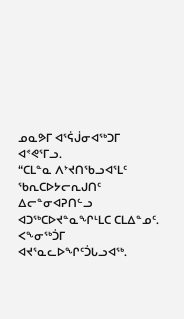ᓄᓇᕗᒥ ᐊᕐᕌᒎᓂᐊᖅᑐᒥ ᐊᕝᕙᕐᒥᓗ.
“ᑕᒪᓐᓇ ᐱᔾᔪᑎᖃᓗᐊᕐᒪᑦ ᖃᕆᑕᐅᔭᓕᕆᒍᑎᑦ ᐃᓕᓐᓂᐊᕈᑎᓪᓗ ᐊᑐᖅᑕᐅᔪᓐᓇᖏᒻᒪᑕ ᑕᒪᐃᓐᓄᑦ. ᐸᖕᓂᖅᑑᒥ ᐊᔪᕐᓇᓚᐅᖏᑦᑑᒐᓗᐊᖅ.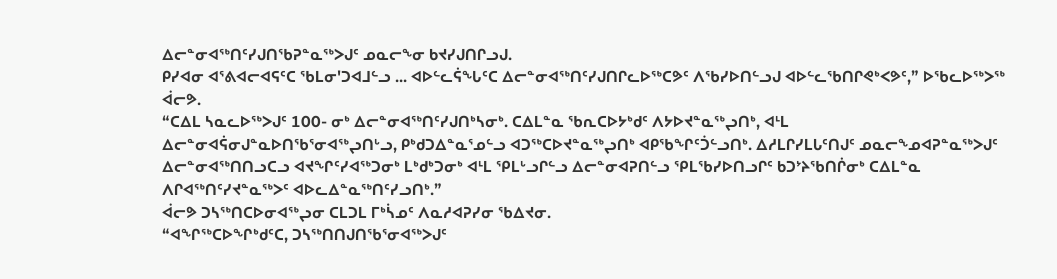ᐃᓕᓐᓂᐊᖅᑎᑦᓯᒍᑎᖃᕈᓐᓇᖅᐳᒍᑦ ᓄᓇᓕᖕᓂ ᑲᔪᓯᒍᑎᒋᓗᒍ.
ᑭᓯᐊᓂ ᐊᕐᕕᐊᓕᐊᕋᑦᑕ ᖃᒪᓂ'ᑐᐊᒧᓪᓗ ... ᐊᐅᓪᓚᕌᖓᑦᑕ ᐃᓕᓐᓂᐊᖅᑎᑦᓯᒍᑎᒋᓚᐅᖅᑕᕗᑦ ᐱᖃᓯᐅᑎᓪᓗᒍ ᐊᐅᓪᓚᖃᑎᒋᕙᒃᐸᕗᑦ,” ᐅᖃᓚᐅᖅᐳᖅ ᐋᓕᕗ.
“ᑕᐃᒪ ᓴᓇᓚᐅᖅᐳᒍᑦ 100- ᓂᒃ ᐃᓕᓐᓂᐊᖅᑎᑦᓯᒍᑎᒃᓴᓂᒃ. ᑕᐃᒪᓐᓇ ᖃᕆᑕᐅᔭᒃᑯᑦ ᐱᔭᐅᔪᓐᓇᖅᖢᑎᒃ, ᐊᒻᒪ ᐃᓕᓐᓂᐊᕌᓂᒍᓐᓇᐅᑎᖃᕐᓂᐊᖅᖢᑎᒡᓗ, ᑭᒃᑯᑐᐃᓐᓇᕐᓄᓪᓗ ᐊᑐᖅᑕᐅᔪᓐᓇᖅᖢᑎᒃ ᐊᑭᖃᖏᑦᑑᓪᓗᑎᒃ. ᐃᓱᒪᒋᓯᒪᒐᑦᑎᒍᑦ ᓄᓇᓕᖕᓄᐊᕈᓐᓇᖅᐳᒍᑦ ᐃᓕᓐᓂᐊᖅᑎᑎᓗᑕᓗ ᐊᔪᖏᑦᓯᐊᖅᑐᓂᒃ ᒪᒃᑯᒃᑐᓂᒃ ᐊᒻᒪ ᕿᒪᒡᓗᒋᓪᓗ ᐃᓕᓐᓂᐊᕈᑎᓪᓗ ᕿᒪᖃᓯᐅᑎᓗᒋᑦ ᑲᑐᔾᔨᖃᑎᒌᓂᒃ ᑕᐃᒪᓐᓇ ᐱᒋᐊᖅᑎᑦᓯᔪᓐᓇᖅᐳᑦ ᐊᐅᓚᐃᓐᓇᖅᑎᑦᓯᓗᑎᒃ.”
ᐋᓕᕗ ᑐᓴᖅᑎᑕᐅᓂᐊᖅᖢᓂ ᑕᒪᑐᒪ ᒥᒃᓵᓄᑦ ᐱᓇᓱᐊᕈᓯᓂ ᖃᐃᔪᓂ.
“ᐊᖏᖅᑕᐅᖏᒃᑯᑦᑕ, ᑐᓴᖅᑎᑎᒍᑎᖃᕐᓂᐊᖅᐳᒍᑦ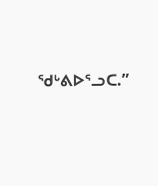ᖁᒡᕕᐅᕐᓗᑕ.”